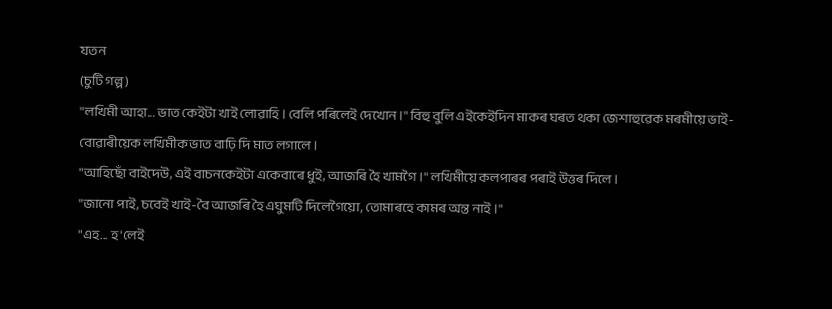যতন
(চুটি গল্প)
"লখিমী আহা... ভাত কেইটা খাই লোৱাহি। বেলি পৰিলেই দেখোন।" বিহু বুলি এইকেইদিন মাকৰ ঘৰত থকা জেশাহুৱেক মৰমীয়ে ভাই-বোৱাৰীয়েক লখিমীক ভাত বাঢ়ি দি মাত লগালে।
"আহিছোঁ বাইদেউ, এই বাচনকেইটা একেবাৰে ধুই, আজৰি হৈ খামগৈ।" লখিমীয়ে কলপাৰৰ পৰাই উত্তৰ দিলে।
"জানো পাই, চবেই খাই-বৈ আজৰি হৈ এঘুমটি দিলেগৈয়ো, তোমাৰহে কামৰ অন্ত নাই।"
"এহ... হ'লেই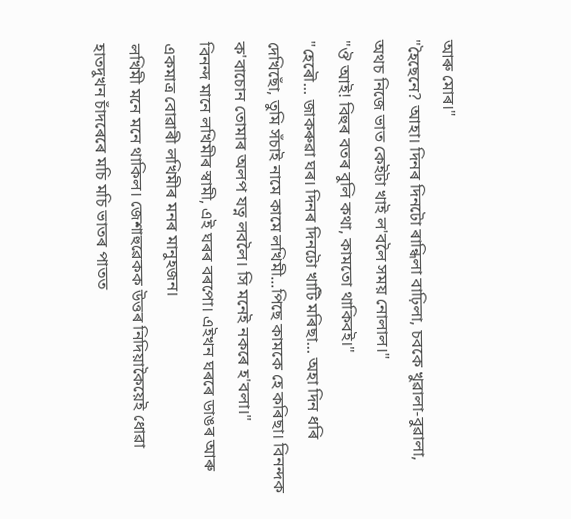আৰু মোৰ।"
"হৈছেনে? আহা। দিনৰ দিনটো ৰান্ধিলা বাঢ়িলা, চবকে খুৱালা-বুৱালা, অথচ নিজে ভাত কেইটা খাই ল'বলৈ সময় নোলাল।"
"ঔ আই! বিহুৰ বতৰ বুলি কথা, কামতো থাকিবই।"
"হেৰৌ... জাকৰুৱা ঘৰ। দিনৰ দিনটো খাটি মৰিছা... অহা দিন ধৰি দেখিছোঁ, তুমি সঁচাই নামে কামে লখিমী...পিছে কামকে হে কৰিছা। বিনন্দক ক'বাচোন তোমাৰ অলপ যত্ন লবলৈ। সি মনেই নকৰে হ'বলা।"
বিনন্দ মানে লখিমীৰ স্বামী, এই ঘৰৰ বৰপো। এইখন ঘৰৰে ডাঙৰ আৰু একমাত্ৰ বোৱাৰী লখিমীৰ মনৰ মানুহজন।
লখিমী মনে মনে থাকিল। জেশাহুৱেকক উত্তৰ নিদিয়াকৈয়েই ধোৱা হাতদুখন চাঁদৰেৰে মচি মচি ভাতৰ পাতত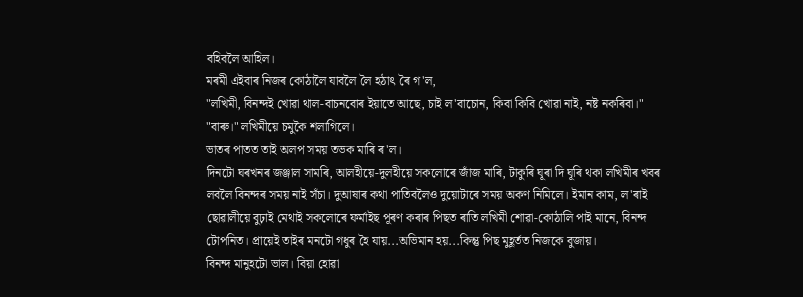বহিবলৈ আহিল।
মৰমী এইবাৰ নিজৰ কোঠালৈ যাবলৈ লৈ হঠাৎ ৰৈ গ'ল,
"লখিমী, বিনন্দই খোৱা থাল-বাচনবোৰ ইয়াতে আছে, চাই ল'বাচোন, কিবা কিবি খোৱা নাই, নষ্ট নকৰিবা।"
"বাৰু।" লখিমীয়ে চমুকৈ শলাগিলে।
ভাতৰ পাতত তাই অলপ সময় তভক মাৰি ৰ'ল।
দিনটো ঘৰখনৰ জঞ্জাল সামৰি, আলহীয়ে-দুলহীয়ে সকলোৰে জাঁজ মাৰি, টাকুৰি ঘূৰা দি ঘূৰি থকা লখিমীৰ খবৰ লবলৈ বিনন্দৰ সময় নাই সঁচা। দুআষাৰ কথা পাতিবলৈও দুয়োটাৰে সময় অকণ নিমিলে। ইমান কাম, ল'ৰাই ছোৱালীয়ে বুঢ়াই মেথাই সকলোৰে ফৰ্মাইছ পূৰণ কৰাৰ পিছত ৰাতি লখিমী শোৱা-কোঠালি পাই মানে, বিনন্দ টোপনিত। প্ৰায়েই তাইৰ মনটো গধুৰ হৈ যায়...অভিমান হয়...কিন্তু পিছ মুহূৰ্তত নিজকে বুজায়।
বিনন্দ মানুহটো ভাল। বিয়া হোৱা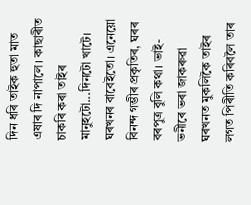দিন ধৰি তাইক হুতা মাত এষাৰ দি নাপালে। কাছাৰীত চাকৰি কৰা তাইৰ মানুহটো...দিনটো খাটে। ঘৰখনৰ বাবেইতো। এনেয়ো বিনন্দ গম্ভীৰ প্ৰকৃতিৰ, ঘৰৰ বৰপুত্ৰ বুলি কথা। ভাই-ভনীৰে ভৰা জাকৰুৱা ঘৰখনত মুকলিকৈ তাইৰ লগত পিৰীতি কৰিবলৈ তাৰ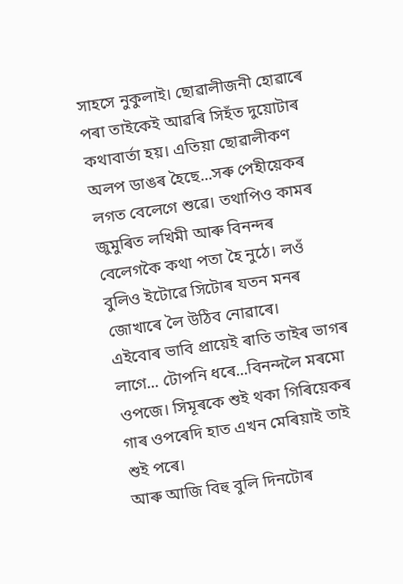সাহসে নুকুলাই। ছোৱালীজনী হোৱাৰে পৰা তাইকেই আৱৰি সিহঁত দুয়োটাৰ কথাবাৰ্তা হয়। এতিয়া ছোৱালীকণ অলপ ডাঙৰ হৈছে...সৰু পেহীয়েকৰ লগত বেলেগে শুৱে। তথাপিও কামৰ জুমুৰিত লখিমী আৰু বিনন্দৰ বেলেগকৈ কথা পতা হৈ নুঠে। লওঁ বুলিও ইটোৱে সিটোৰ যতন মনৰ জোখাৰে লৈ উঠিব নোৱাৰে।
এইবোৰ ভাবি প্ৰায়েই ৰাতি তাইৰ ভাগৰ লাগে... টোপনি ধৰে...বিনন্দলৈ মৰমো ওপজে। সিমূৰকে শুই থকা গিৰিয়েকৰ গাৰ ওপৰেদি হাত এখন মেৰিয়াই তাই শুই পৰে।
আৰু আজি বিহু বুলি দিনটোৰ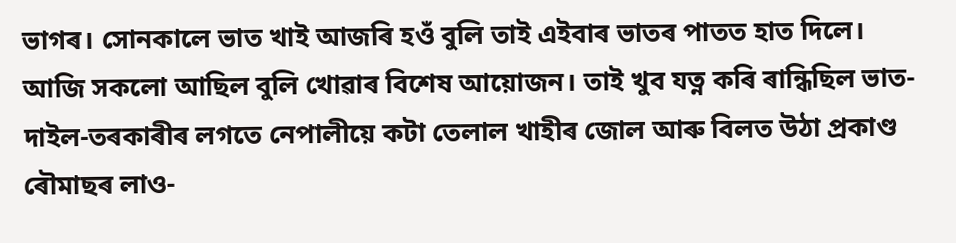ভাগৰ। সোনকালে ভাত খাই আজৰি হওঁ বুলি তাই এইবাৰ ভাতৰ পাতত হাত দিলে।
আজি সকলো আছিল বুলি খোৱাৰ বিশেষ আয়োজন। তাই খুব যত্ন কৰি ৰান্ধিছিল ভাত-দাইল-তৰকাৰীৰ লগতে নেপালীয়ে কটা তেলাল খাহীৰ জোল আৰু বিলত উঠা প্ৰকাণ্ড ৰৌমাছৰ লাও-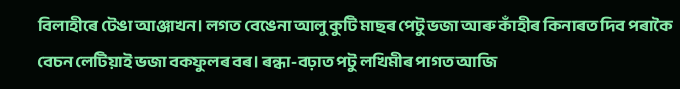বিলাহীৰে টেঙা আঞ্জাখন। লগত বেঙেনা আলু কুটি মাছৰ পেটু ভজা আৰু কাঁহীৰ কিনাৰত দিব পৰাকৈ বেচন লেটিয়াই ভজা বকফুলৰ বৰ। ৰন্ধা-বঢ়াত পটু লখিমীৰ পাগত আজি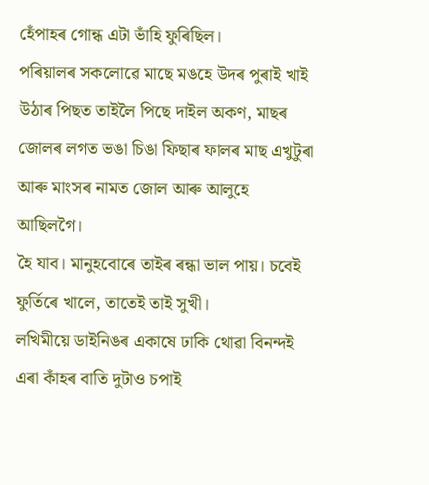হেঁপাহৰ গোন্ধ এটা ভাঁহি ফুৰিছিল।
পৰিয়ালৰ সকলোৱে মাছে মঙহে উদৰ পুৰাই খাই উঠাৰ পিছত তাইলৈ পিছে দাইল অকণ, মাছৰ জোলৰ লগত ভঙা চিঙা ফিছাৰ ফালৰ মাছ এখুটুৰা আৰু মাংসৰ নামত জোল আৰু আলুহে আছিলগৈ।
হৈ যাব। মানুহবোৰে তাইৰ ৰন্ধা ভাল পায়। চবেই ফুৰ্তিৰে খালে, তাতেই তাই সুখী।
লখিমীয়ে ডাইনিঙৰ একাষে ঢাকি থোৱা বিনন্দই এৰা কাঁহৰ বাতি দুটাও চপাই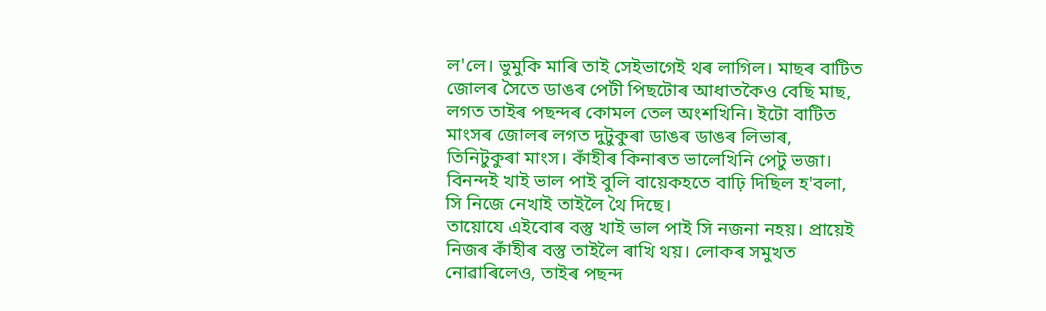ল'লে। ভুমুকি মাৰি তাই সেইভাগেই থৰ লাগিল। মাছৰ বাটিত জোলৰ সৈতে ডাঙৰ পেটী পিছটোৰ আধাতকৈও বেছি মাছ, লগত তাইৰ পছন্দৰ কোমল তেল অংশখিনি। ইটো বাটিত মাংসৰ জোলৰ লগত দুটুকুৰা ডাঙৰ ডাঙৰ লিভাৰ, তিনিটুকুৰা মাংস। কাঁহীৰ কিনাৰত ভালেখিনি পেটু ভজা। বিনন্দই খাই ভাল পাই বুলি বায়েকহতে বাঢ়ি দিছিল হ'বলা, সি নিজে নেখাই তাইলৈ থৈ দিছে।
তায়োযে এইবোৰ বস্তু খাই ভাল পাই সি নজনা নহয়। প্ৰায়েই নিজৰ কাঁহীৰ বস্তু তাইলৈ ৰাখি থয়। লোকৰ সমুখত নোৱাৰিলেও, তাইৰ পছন্দ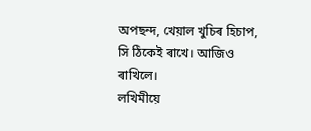অপছন্দ, খেয়াল খুচিৰ হিচাপ, সি ঠিকেই ৰাখে। আজিও ৰাখিলে।
লখিমীয়ে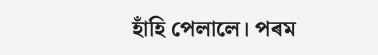হাঁহি পেলালে। পৰম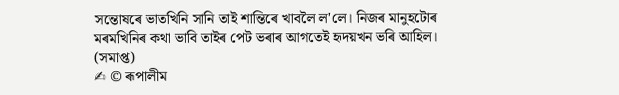সন্তোষৰে ভাতখিনি সানি তাই শান্তিৰে খাবলৈ ল'লে। নিজৰ মানুহটোৰ মৰমখিনিৰ কথা ভাবি তাইৰ পেট ভৰাৰ আগতেই হৃদয়খন ভৰি আহিল।
(সমাপ্ত)
✍ © ৰূপালীম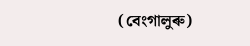(বেংগালুৰু)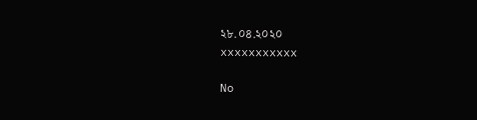২৮.০৪.২০২০
xxxxxxxxxxx

No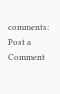comments:
Post a Comment